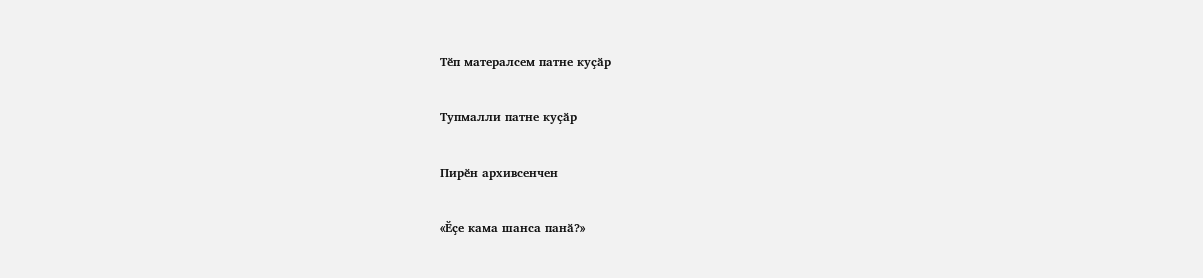Тӗп матералсем патне куҫӑр

Тупмалли патне куҫӑр

Пирӗн архивсенчен

«Ӗҫе кама шанса панӑ?»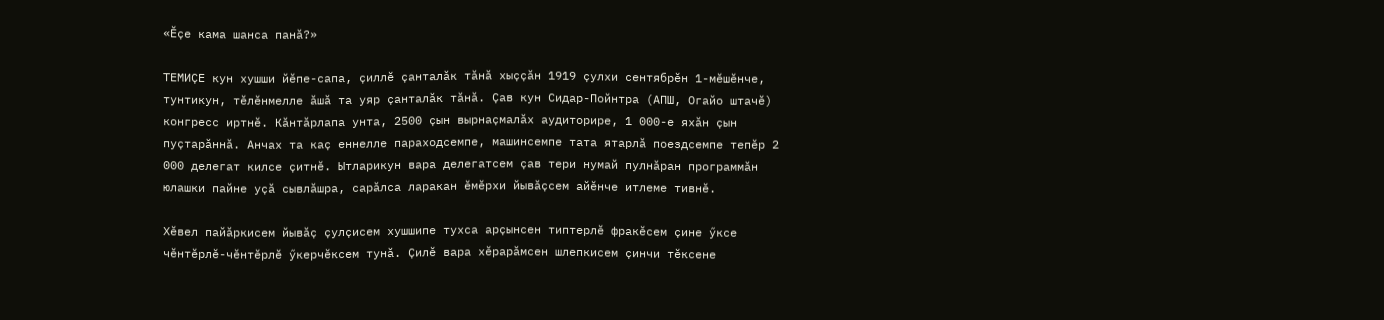«Ӗҫе кама шанса панӑ?»

ТЕМИҪЕ кун хушши йӗпе-сапа, ҫиллӗ ҫанталӑк тӑнӑ хыҫҫӑн 1919 ҫулхи сентябрӗн 1-мӗшӗнче, тунтикун, тӗлӗнмелле ӑшӑ та уяр ҫанталӑк тӑнӑ. Ҫав кун Сидар-Пойнтра (АПШ, Огайо штачӗ) конгресс иртнӗ. Кӑнтӑрлапа унта, 2500 ҫын вырнаҫмалӑх аудиторире, 1 000-е яхӑн ҫын пуҫтарӑннӑ. Анчах та каҫ еннелле параходсемпе, машинсемпе тата ятарлӑ поездсемпе тепӗр 2 000 делегат килсе ҫитнӗ. Ытларикун вара делегатсем ҫав тери нумай пулнӑран программӑн юлашки пайне уҫӑ сывлӑшра, сарӑлса ларакан ӗмӗрхи йывӑҫсем айӗнче итлеме тивнӗ.

Хӗвел пайӑркисем йывӑҫ ҫулҫисем хушшипе тухса арҫынсен типтерлӗ фракӗсем ҫине ӳксе чӗнтӗрлӗ-чӗнтӗрлӗ ӳкерчӗксем тунӑ. Ҫилӗ вара хӗрарӑмсен шлепкисем ҫинчи тӗксене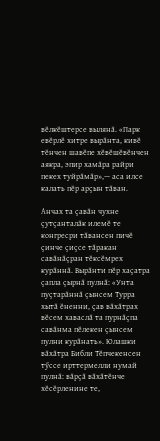вӗлкӗштерсе вылянӑ. «Парк евӗрлӗ хитре вырӑнта, кивӗ тӗнчен шавӗпе хӗвӗшӗвӗнчен аякра, эпир хамӑра райри пекех туйрӑмӑр»,— аса илсе калать пӗр арҫын тӑван.

Анчах та ҫавӑн чухне ҫутҫанталӑк илемӗ те конгресри тӑвансен пичӗ ҫинче ҫиҫсе тӑракан савӑнӑҫран тӗксӗмрех курӑннӑ. Вырӑнти пӗр хаҫатра ҫапла ҫырнӑ пулнӑ: «Унта пуҫтарӑннӑ ҫынсем Турра хытӑ ӗненни, ҫав вӑхӑтрах вӗсем хаваслӑ та пурнӑҫпа савӑнма пӗлекен ҫынсем пулни курӑнать». Юлашки вӑхӑтра Библи Тӗпчекенсен тӳссе ирттермелли нумай пулнӑ: вӑрҫӑ вӑхӑтӗнче хӗсӗрленине те,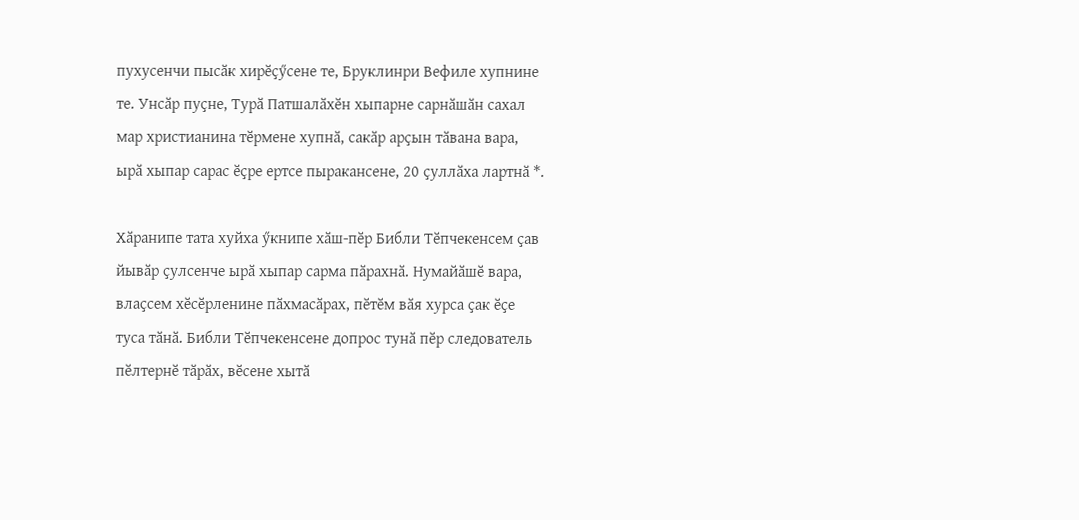пухусенчи пысӑк хирӗҫӳсене те, Бруклинри Вефиле хупнине те. Унсӑр пуҫне, Турӑ Патшалӑхӗн хыпарне сарнӑшӑн сахал мар христианина тӗрмене хупнӑ, сакӑр арҫын тӑвана вара, ырӑ хыпар сарас ӗҫре ертсе пыракансене, 20 ҫуллӑха лартнӑ *.

Хӑранипе тата хуйха ӳкнипе хӑш-пӗр Библи Тӗпчекенсем ҫав йывӑр ҫулсенче ырӑ хыпар сарма пӑрахнӑ. Нумайӑшӗ вара, влаҫсем хӗсӗрленине пӑхмасӑрах, пӗтӗм вӑя хурса ҫак ӗҫе туса тӑнӑ. Библи Тӗпчекенсене допрос тунӑ пӗр следователь пӗлтернӗ тӑрӑх, вӗсене хытӑ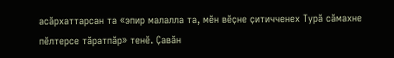асӑрхаттарсан та «эпир малалла та, мӗн вӗҫне ҫитичченех Турӑ сӑмахне пӗлтерсе тӑратпӑр» тенӗ. Ҫавӑн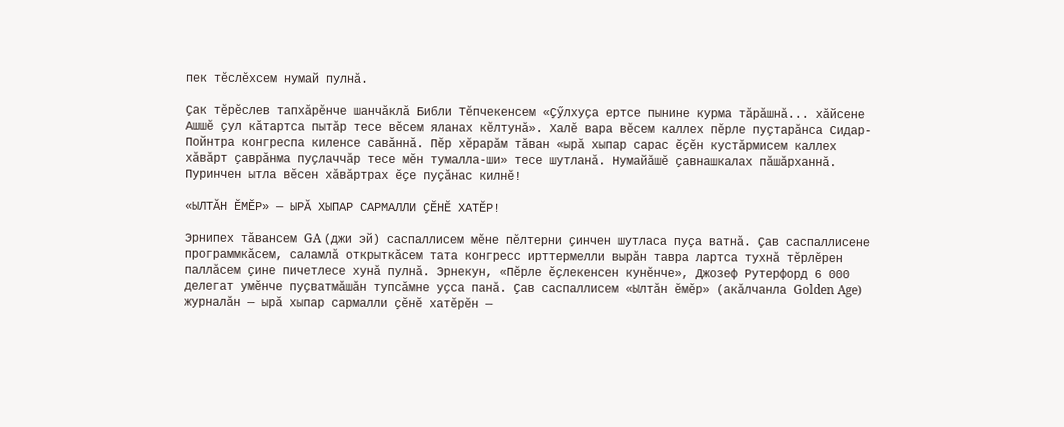пек тӗслӗхсем нумай пулнӑ.

Ҫак тӗрӗслев тапхӑрӗнче шанчӑклӑ Библи Тӗпчекенсем «Ҫӳлхуҫа ертсе пынине курма тӑрӑшнӑ... хӑйсене Ашшӗ ҫул кӑтартса пытӑр тесе вӗсем яланах кӗлтунӑ». Халӗ вара вӗсем каллех пӗрле пуҫтарӑнса Сидар-Пойнтра конгреспа киленсе савӑннӑ. Пӗр хӗрарӑм тӑван «ырӑ хыпар сарас ӗҫӗн кустӑрмисем каллех хӑвӑрт ҫаврӑнма пуҫлаччӑр тесе мӗн тумалла-ши» тесе шутланӑ. Нумайӑшӗ ҫавнашкалах пӑшӑрханнӑ. Пуринчен ытла вӗсен хӑвӑртрах ӗҫе пуҫӑнас килнӗ!

«ЫЛТӐН ӖМӖР» — ЫРӐ ХЫПАР САРМАЛЛИ ҪӖНӖ ХАТӖР!

Эрнипех тӑвансем GA (джи эй) саспаллисем мӗне пӗлтерни ҫинчен шутласа пуҫа ватнӑ. Ҫав саспаллисене программкӑсем, саламлӑ открыткӑсем тата конгресс ирттермелли вырӑн тавра лартса тухнӑ тӗрлӗрен паллӑсем ҫине пичетлесе хунӑ пулнӑ. Эрнекун, «Пӗрле ӗҫлекенсен кунӗнче», Джозеф Рутерфорд 6 000 делегат умӗнче пуҫватмӑшӑн тупсӑмне уҫса панӑ. Ҫав саспаллисем «Ылтӑн ӗмӗр» (акӑлчанла Golden Age) журналӑн — ырӑ хыпар сармалли ҫӗнӗ хатӗрӗн —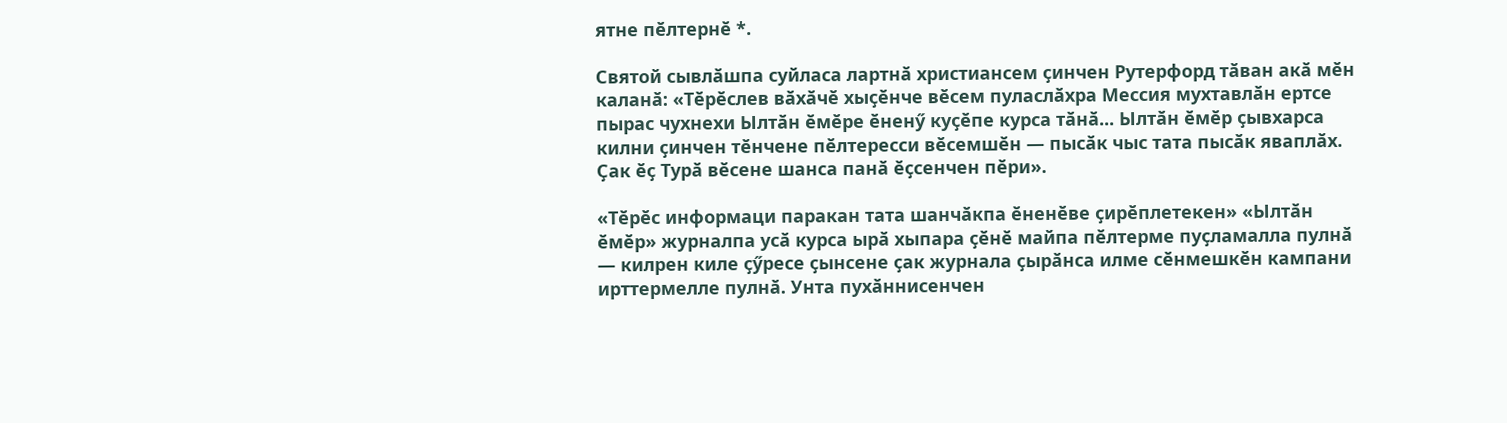ятне пӗлтернӗ *.

Святой сывлӑшпа суйласа лартнӑ христиансем ҫинчен Рутерфорд тӑван акӑ мӗн каланӑ: «Тӗрӗслев вӑхӑчӗ хыҫӗнче вӗсем пуласлӑхра Мессия мухтавлӑн ертсе пырас чухнехи Ылтӑн ӗмӗре ӗненӳ куҫӗпе курса тӑнӑ... Ылтӑн ӗмӗр ҫывхарса килни ҫинчен тӗнчене пӗлтересси вӗсемшӗн — пысӑк чыс тата пысӑк яваплӑх. Ҫак ӗҫ Турӑ вӗсене шанса панӑ ӗҫсенчен пӗри».

«Тӗрӗс информаци паракан тата шанчӑкпа ӗненӗве ҫирӗплетекен» «Ылтӑн ӗмӗр» журналпа усӑ курса ырӑ хыпара ҫӗнӗ майпа пӗлтерме пуҫламалла пулнӑ — килрен киле ҫӳресе ҫынсене ҫак журнала ҫырӑнса илме сӗнмешкӗн кампани ирттермелле пулнӑ. Унта пухӑннисенчен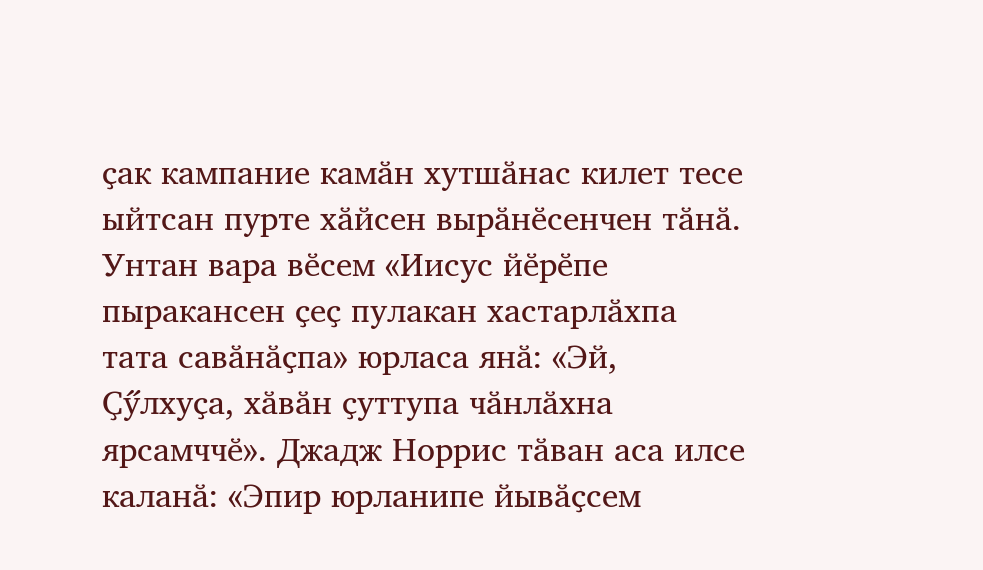ҫак кампание камӑн хутшӑнас килет тесе ыйтсан пурте хӑйсен вырӑнӗсенчен тӑнӑ. Унтан вара вӗсем «Иисус йӗрӗпе пыракансен ҫеҫ пулакан хастарлӑхпа тата савӑнӑҫпа» юрласа янӑ: «Эй, Ҫӳлхуҫа, хӑвӑн ҫуттупа чӑнлӑхна ярсамччӗ». Джадж Норрис тӑван аса илсе каланӑ: «Эпир юрланипе йывӑҫсем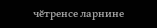чӗтренсе ларнине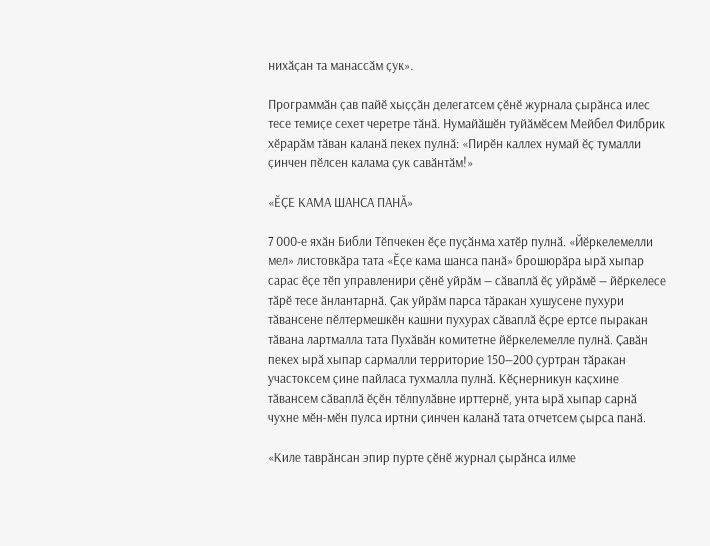нихӑҫан та манассӑм ҫук».

Программӑн ҫав пайӗ хыҫҫӑн делегатсем ҫӗнӗ журнала ҫырӑнса илес тесе темиҫе сехет черетре тӑнӑ. Нумайӑшӗн туйӑмӗсем Мейбел Филбрик хӗрарӑм тӑван каланӑ пекех пулнӑ: «Пирӗн каллех нумай ӗҫ тумалли ҫинчен пӗлсен калама ҫук савӑнтӑм!»

«ӖҪЕ КАМА ШАНСА ПАНӐ»

7 000-е яхӑн Библи Тӗпчекен ӗҫе пуҫӑнма хатӗр пулнӑ. «Йӗркелемелли мел» листовкӑра тата «Ӗҫе кама шанса панӑ» брошюрӑра ырӑ хыпар сарас ӗҫе тӗп управленири ҫӗнӗ уйрӑм — сӑваплӑ ӗҫ уйрӑмӗ — йӗркелесе тӑрӗ тесе ӑнлантарнӑ. Ҫак уйрӑм парса тӑракан хушусене пухури тӑвансене пӗлтермешкӗн кашни пухурах сӑваплӑ ӗҫре ертсе пыракан тӑвана лартмалла тата Пухӑвӑн комитетне йӗркелемелле пулнӑ. Ҫавӑн пекех ырӑ хыпар сармалли территорие 150—200 ҫуртран тӑракан участоксем ҫине пайласа тухмалла пулнӑ. Кӗҫнерникун каҫхине тӑвансем сӑваплӑ ӗҫӗн тӗлпулӑвне ирттернӗ, унта ырӑ хыпар сарнӑ чухне мӗн-мӗн пулса иртни ҫинчен каланӑ тата отчетсем ҫырса панӑ.

«Киле таврӑнсан эпир пурте ҫӗнӗ журнал ҫырӑнса илме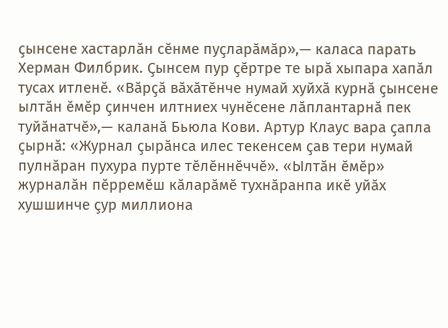ҫынсене хастарлӑн сӗнме пуҫларӑмӑр»,— каласа парать Херман Филбрик. Ҫынсем пур ҫӗртре те ырӑ хыпара хапӑл тусах итленӗ. «Вӑрҫӑ вӑхӑтӗнче нумай хуйхӑ курнӑ ҫынсене ылтӑн ӗмӗр ҫинчен илтниех чунӗсене лӑплантарнӑ пек туйӑнатчӗ»,— каланӑ Бьюла Кови. Артур Клаус вара ҫапла ҫырнӑ: «Журнал ҫырӑнса илес текенсем ҫав тери нумай пулнӑран пухура пурте тӗлӗннӗччӗ». «Ылтӑн ӗмӗр» журналӑн пӗрремӗш кӑларӑмӗ тухнӑранпа икӗ уйӑх хушшинче ҫур миллиона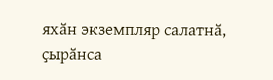яхӑн экземпляр салатнӑ, ҫырӑнса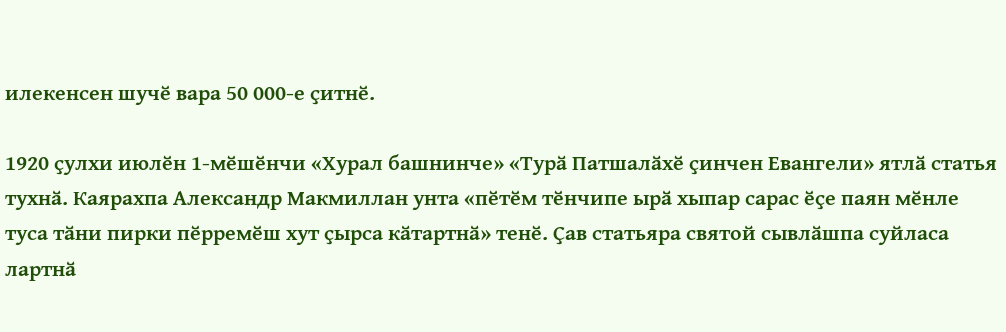илекенсен шучӗ вара 50 000-е ҫитнӗ.

1920 ҫулхи июлӗн 1-мӗшӗнчи «Хурал башнинче» «Турӑ Патшалӑхӗ ҫинчен Евангели» ятлӑ статья тухнӑ. Каярахпа Александр Макмиллан унта «пӗтӗм тӗнчипе ырӑ хыпар сарас ӗҫе паян мӗнле туса тӑни пирки пӗрремӗш хут ҫырса кӑтартнӑ» тенӗ. Ҫав статьяра святой сывлӑшпа суйласа лартнӑ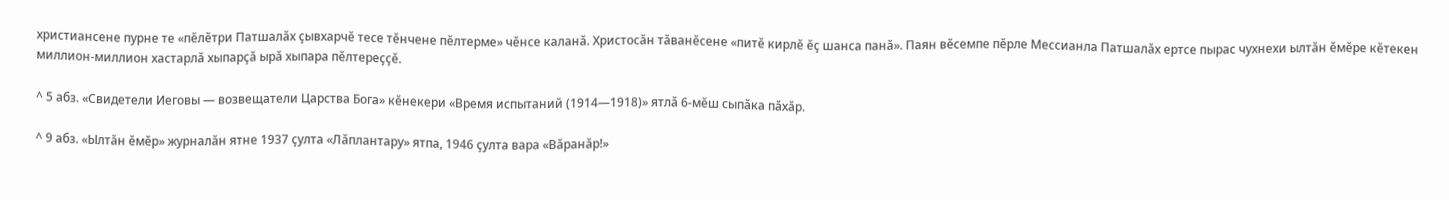христиансене пурне те «пӗлӗтри Патшалӑх ҫывхарчӗ тесе тӗнчене пӗлтерме» чӗнсе каланӑ. Христосӑн тӑванӗсене «питӗ кирлӗ ӗҫ шанса панӑ». Паян вӗсемпе пӗрле Мессианла Патшалӑх ертсе пырас чухнехи ылтӑн ӗмӗре кӗтекен миллион-миллион хастарлӑ хыпарҫӑ ырӑ хыпара пӗлтереҫҫӗ.

^ 5 абз. «Свидетели Иеговы — возвещатели Царства Бога» кӗнекери «Время испытаний (1914—1918)» ятлӑ 6-мӗш сыпӑка пӑхӑр.

^ 9 абз. «Ылтӑн ӗмӗр» журналӑн ятне 1937 ҫулта «Лӑплантару» ятпа, 1946 ҫулта вара «Вӑранӑр!»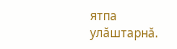ятпа улӑштарнӑ.